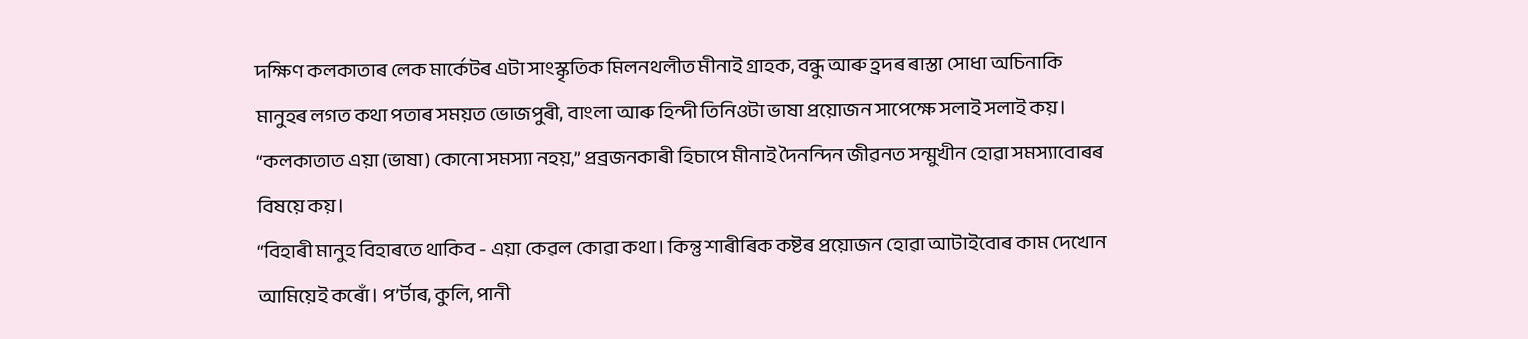দক্ষিণ কলকাতাৰ লেক মাৰ্কেটৰ এটা সাংস্কৃতিক মিলনথলীত মীনাই গ্ৰাহক, বন্ধু আৰু হ্ৰদৰ ৰাস্তা সোধা অচিনাকি মানুহৰ লগত কথা পতাৰ সময়ত ভোজপুৰী, বাংলা আৰু হিন্দী তিনিওটা ভাষা প্ৰয়োজন সাপেক্ষে সলাই সলাই কয়। “কলকাতাত এয়া (ভাষা) কোনো সমস্যা নহয়,” প্ৰব্ৰজনকাৰী হিচাপে মীনাই দৈনন্দিন জীৱনত সন্মুখীন হোৱা সমস্যাবোৰৰ বিষয়ে কয়।
“বিহাৰী মানুহ বিহাৰতে থাকিব - এয়া কেৱল কোৱা কথা। কিন্তু শাৰীৰিক কষ্টৰ প্ৰয়োজন হোৱা আটাইবোৰ কাম দেখোন আমিয়েই কৰোঁ। প’ৰ্টাৰ, কুলি, পানী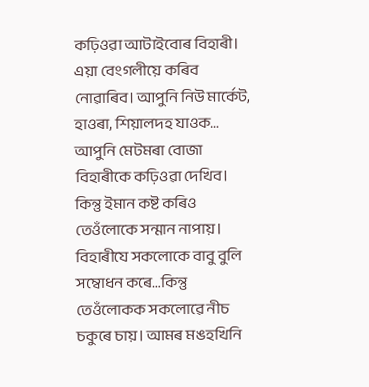কঢ়িওৱা আটাইবোৰ বিহাৰী। এয়া বেংগলীয়ে কৰিব নোৱাৰিব। আপুনি নিউ মাৰ্কেট, হাওৰা, শিয়ালদহ যাওক… আপুনি মেটমৰা বোজা বিহাৰীকে কঢ়িওৱা দেখিব। কিন্তু ইমান কষ্ট কৰিও তেওঁলোকে সন্মান নাপায়। বিহাৰীযে সকলোকে বাবু বুলি সম্বোধন কৰে…কিন্তু তেওঁলোকক সকলোৱে নীচ চকুৰে চায়। আমৰ মঙহখিনি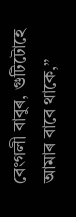বেংগলী বাবুৰ, গুটিটোহে আমাৰ বাবে থাকে,”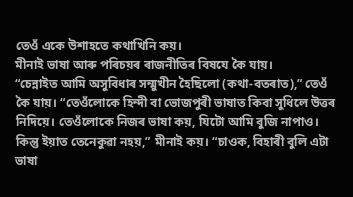তেওঁ একে উশাহতে কথাখিনি কয়।
মীনাই ভাষা আৰু পৰিচয়ৰ ৰাজনীতিৰ বিষযে কৈ যায়।
“চেন্নাইত আমি অসুবিধাৰ সন্মুখীন হৈছিলো (কথা-বতৰাত),” তেওঁ কৈ যায়। “তেওঁলোকে হিন্দী বা ভোজপুৰী ভাষাত কিবা সুধিলে উত্তৰ নিদিয়ে। তেওঁলোকে নিজৰ ভাষা কয়, যিটো আমি বুজি নাপাও। কিন্তু ইয়াত তেনেকুৱা নহয়,” মীনাই কয়। “চাওক, বিহাৰী বুলি এটা ভাষা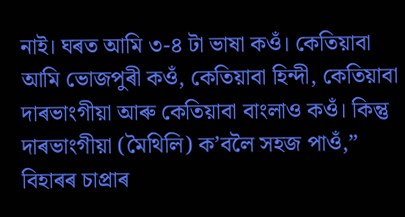নাই। ঘৰত আমি ৩-৪ টা ভাষা কওঁ। কেতিয়াবা আমি ভোজপুৰী কওঁ, কেতিয়াবা হিন্দী, কেতিয়াবা দাৰভাংগীয়া আৰু কেতিয়াবা বাংলাও কওঁ। কিন্তু দাৰভাংগীয়া (মৈথিলি) ক’বলৈ সহজ পাওঁ,” বিহাৰৰ চাপ্ৰাৰ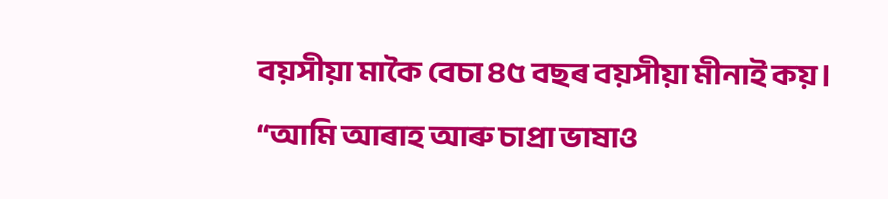বয়সীয়া মাকৈ বেচা ৪৫ বছৰ বয়সীয়া মীনাই কয়।
“আমি আৰাহ আৰু চাপ্ৰা ভাষাও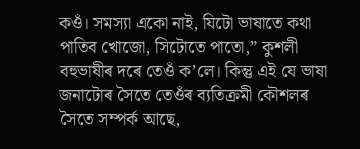কওঁ। সমস্যা একো নাই, যিটো ভাষাতে কথা পাতিব খোজো, সিটোতে পাতো,” কুশলী বহুভাষীৰ দৰে তেওঁ ক’লে। কিন্তু এই যে ভাষা জনাটোৰ সৈতে তেওঁৰ ব্যতিক্ৰমী কৌশলৰ সৈতে সম্পৰ্ক আছে,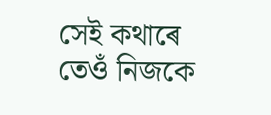সেই কথাৰে তেওঁ নিজকে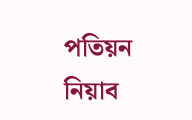পতিয়ন নিয়াব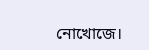নোখোজে।